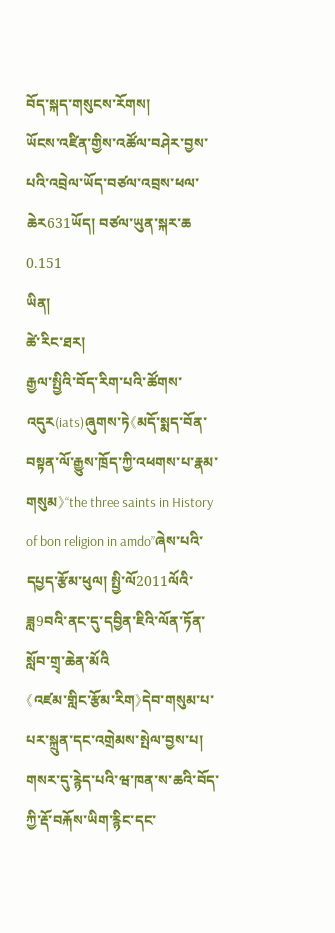བོད་སྐད་གསུངས་རོགས།
ཡོངས་འཛིན་གྱིས་འཚོལ་བཤེར་བྱས་པའི་འབྲེལ་ཡོད་བཙལ་འབྲས་ཕལ་ཆེར631ཡོད། བཙལ་ཡུན་སྐར་ཆ 0.151
ཡིན།
ཚེ་རིང་ཐར།
རྒྱལ་སྤྱིའི་བོད་རིག་པའི་ཚོགས་འདུར(iats)ཞུགས་ཏེ《མདོ་སྨད་བོན་བསྟན་ལོ་རྒྱུས་ཁྲོད་ཀྱི་འཕགས་པ་རྣམ་གསུམ》“the three saints in History of bon religion in amdo”ཞེས་པའི་དཔྱད་རྩོམ་ཕུལ། སྤྱི་ལོ2011ལོའི་ཟླ9བའི་ནང་དུ་དབྱིན་ཇིའི་ལོན་ཏོན་སློབ་གྲྭ་ཆེན་མོའི
《འཛམ་གླིང་རྩོམ་རིག》དེབ་གསུམ་པ་པར་སྐྲུན་དང་འགྲེམས་སྤེལ་བྱས་པ།
གསར་དུ་རྙེད་པའི་ཝ་ཁན་ས་ཆའི་བོད་ཀྱི་རྡོ་བརྐོས་ཡིག་རྙིང་དང་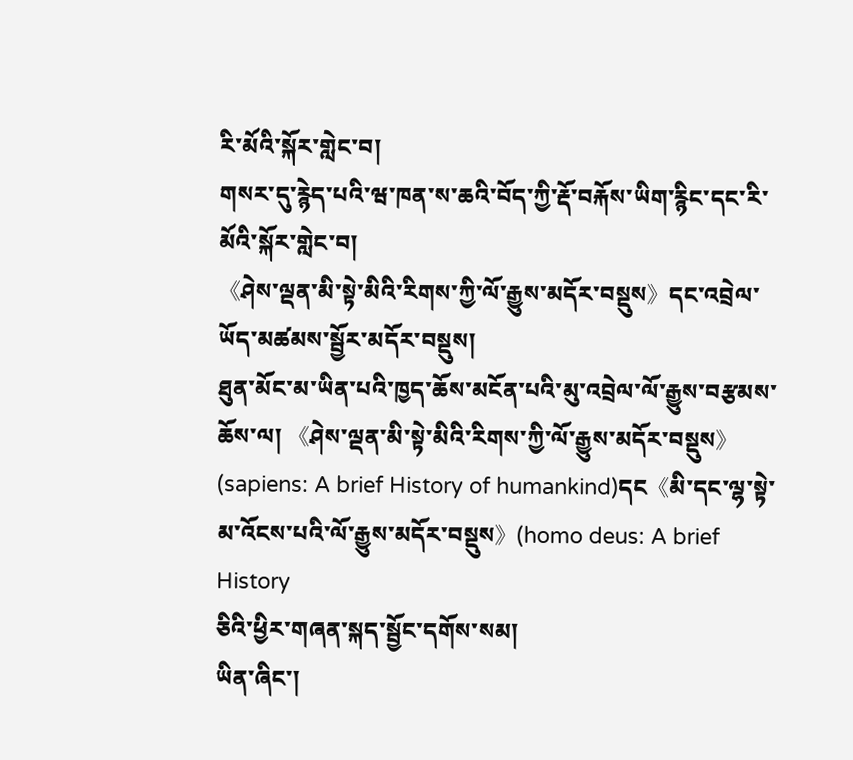རི་མོའི་སྐོར་གླེང་བ།
གསར་དུ་རྙེད་པའི་ཝ་ཁན་ས་ཆའི་བོད་ཀྱི་རྡོ་བརྐོས་ཡིག་རྙིང་དང་རི་མོའི་སྐོར་གླེང་བ།
《ཤེས་ལྡན་མི་སྟེ་མིའི་རིགས་ཀྱི་ལོ་རྒྱུས་མདོར་བསྡུས》དང་འབྲེལ་ཡོད་མཚམས་སྦྱོར་མདོར་བསྡུས།
ཐུན་མོང་མ་ཡིན་པའི་ཁྱད་ཆོས་མངོན་པའི་མུ་འབྲེལ་ལོ་རྒྱུས་བརྩམས་ཆོས་ལ། 《ཤེས་ལྡན་མི་སྟེ་མིའི་རིགས་ཀྱི་ལོ་རྒྱུས་མདོར་བསྡུས》(sapiens: A brief History of humankind)དང《མི་དང་ལྷ་སྟེ་མ་འོངས་པའི་ལོ་རྒྱུས་མདོར་བསྡུས》(homo deus: A brief History
ཅིའི་ཕྱིར་གཞན་སྐད་སྦྱོང་དགོས་སམ།
ཡིན་ཞིང་།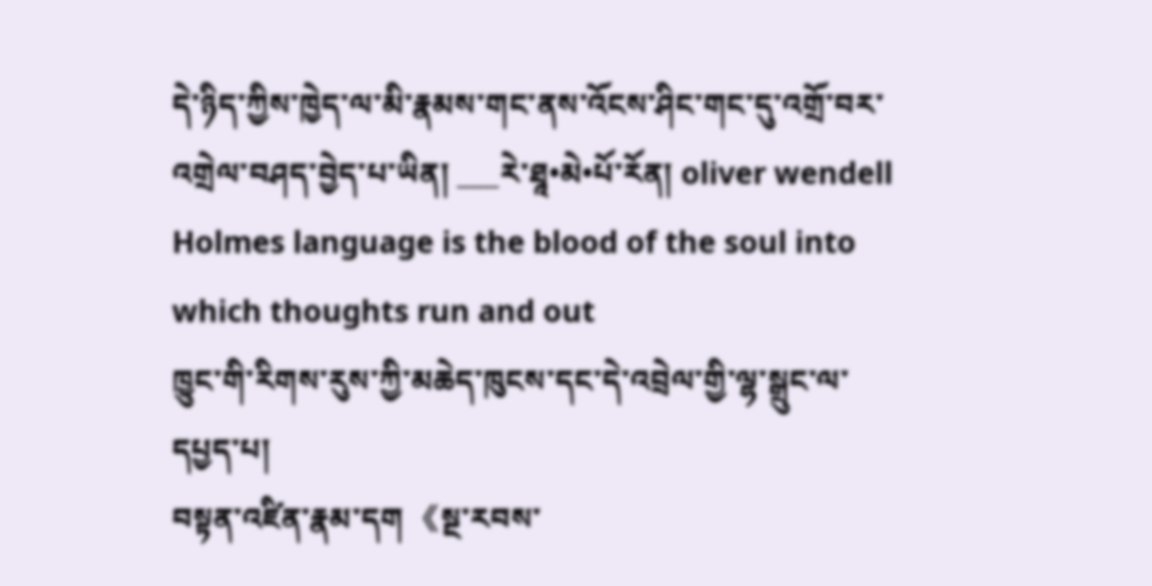དེ་ཉིད་ཀྱིས་ཁྱེད་ལ་མི་རྣམས་གང་ནས་འོངས་ཤིང་གང་དུ་འགྲོ་བར་འགྲེལ་བཤད་བྱེད་པ་ཡིན། ___རེ་ཐཱ•མེ•པོ་རོན། oliver wendell Holmes language is the blood of the soul into which thoughts run and out
ཁྱུང་གི་རིགས་རུས་ཀྱི་མཆེད་ཁུངས་དང་དེ་འབྲེལ་གྱི་ལྷ་སྒྲུང་ལ་དཔྱད་པ།
བསྟན་འཛིན་རྣམ་དག 《སྔ་རབས་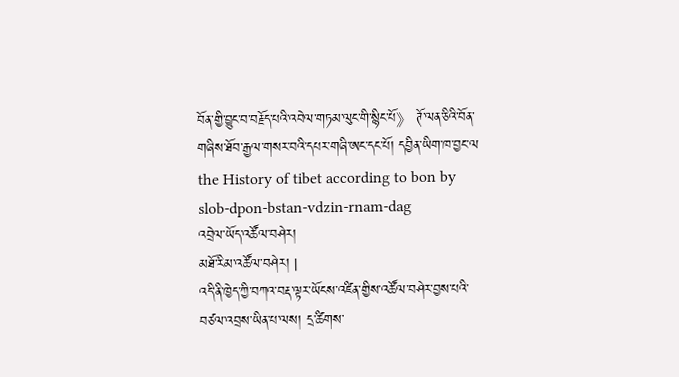བོན་གྱི་བྱུང་བ་བརྗོད་པའི་འབེལ་གཏམ་ལུང་གི་སྙིང་པོ》 ཊོ་ལན་ཅིའི་བོན་གཞིས་ཐོབ་རྒྱལ་གསར་བའི་དཔར་གཞི་ཨང་དང་པོ། དབྱིན་ཡིག་ཁ་བྱང་ལ the History of tibet according to bon by slob-dpon-bstan-vdzin-rnam-dag
འབྲེལ་ཡོད་འཚོལ་བཤེར།
མཐོ་རིམ་འཚོལ་བཤེར། |
འདི་ནི་ཁྱེད་ཀྱི་བཀའ་བརྡ་ལྟར་ཡོངས་འཛིན་གྱིས་འཚོལ་བཤེར་བྱས་པའི་བཙལ་འབྲས་ཡིན་པ་ལས། དྲ་ཚིགས་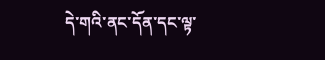དེ་གའི་ནང་དོན་དང་ལྟ་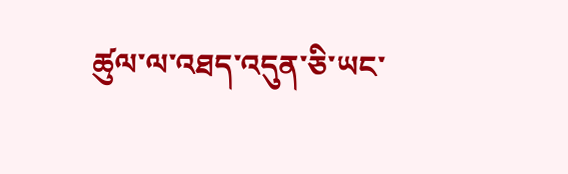ཚུལ་ལ་འཐད་འདུན་ཅི་ཡང་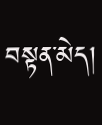བསྟན་མེད།